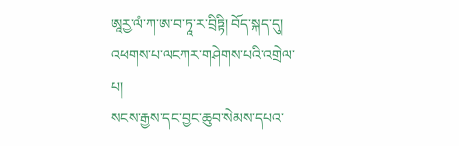ཨཱརྱ་ལཾ་ཀ་ཨ་བ་ཏཱ་ར་བྲིཏྟི། བོད་སྐད་དུ། འཕགས་པ་ལངཀར་གཤེགས་པའི་འགྲེལ་པ།
སངས་རྒྱས་དང་བྱང་ཆུབ་སེམས་དཔའ་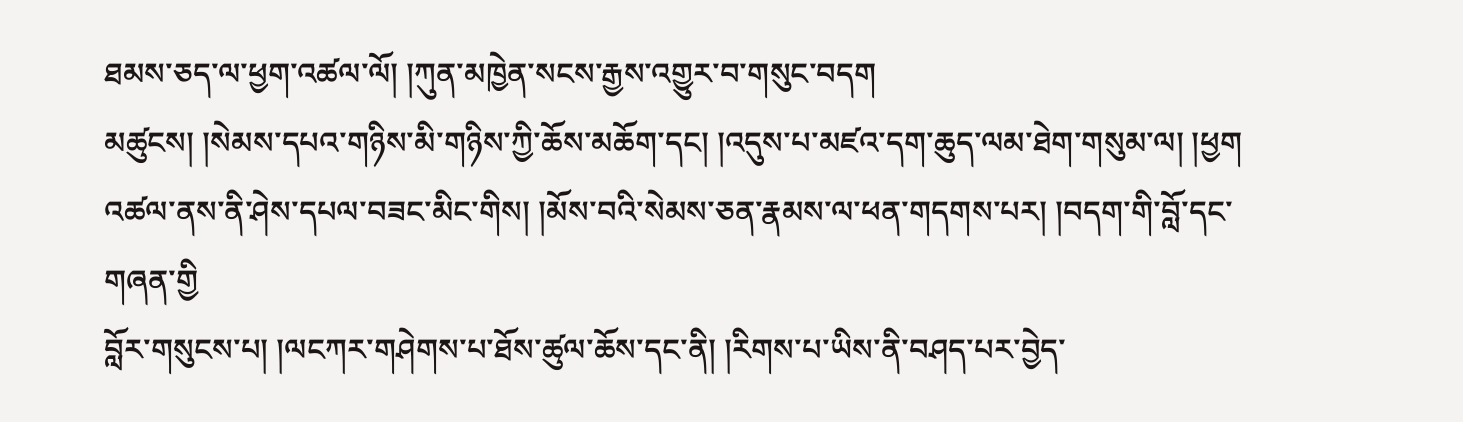ཐམས་ཅད་ལ་ཕྱག་འཚལ་ལོ། །ཀུན་མཁྱེན་སངས་རྒྱས་འགྱུར་བ་གསུང་བདག
མཚུངས། །སེམས་དཔའ་གཉིས་མི་གཉིས་ཀྱི་ཆོས་མཆོག་དང། །འདུས་པ་མཛའ་དག་ཆུད་ལམ་ཐེག་གསུམ་ལ། །ཕྱག
འཚལ་ནས་ནི་ཤེས་དཔལ་བཟང་མིང་གིས། །མོས་བའི་སེམས་ཅན་རྣམས་ལ་ཕན་གདགས་པར། །བདག་གི་བློ་དང་གཞན་གྱི
བློར་གསུངས་པ། །ལངཀར་གཤེགས་པ་ཐོས་ཚུལ་ཆོས་དང་ནི། །རིགས་པ་ཡིས་ནི་བཤད་པར་བྱེད་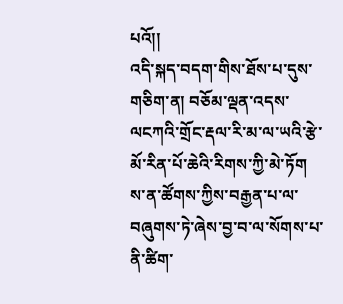པའོ།།
འདི་སྐད་བདག་གིས་ཐོས་པ་དུས་གཅིག་ན། བཅོམ་ལྡན་འདས་ལངཀའི་གྲོང་རྡལ་རི་མ་ལ་ཡའི་རྩེ་མོ་རིན་པོ་ཆེའི་རིགས་ཀྱི་མེ་ཏོག
ས་ན་ཚོགས་ཀྱིས་བརྒྱན་པ་ལ་བཞུགས་ཏེ་ཞེས་བྱ་བ་ལ་སོགས་པ་ནི་ཚིག་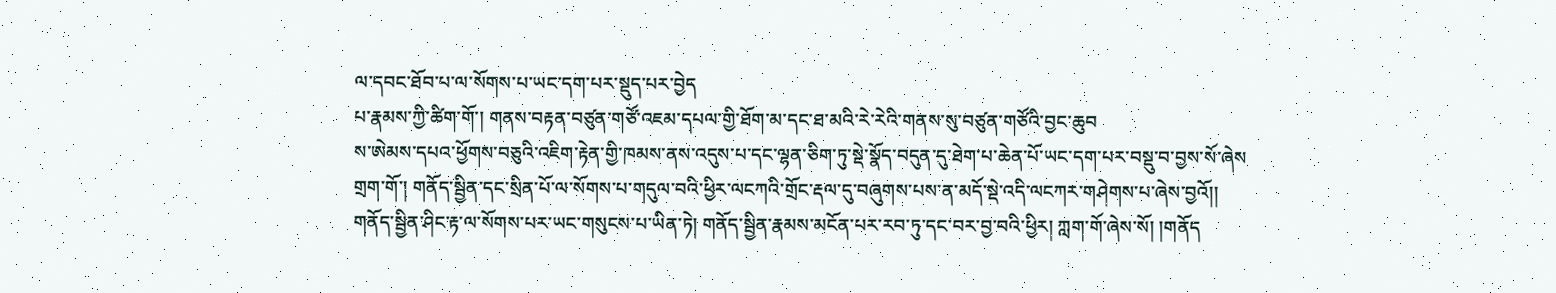ལ་དབང་ཐོབ་པ་ལ་སོགས་པ་ཡང་དག་པར་སྡུད་པར་བྱེད
པ་རྣམས་ཀྱི་ཚིག་གོ་། གནས་བརྟན་བཙུན་གཙོ་འཇམ་དཔལ་གྱི་ཐོག་མ་དང་ཐ་མའི་རེ་རེའི་གནས་སུ་བཙུན་གཙོའི་བྱང་ཆུབ
ས་ཨེམས་དཔའ་ཕྱོགས་བཅུའི་འཇིག་རྟེན་གྱི་ཁམས་ནས་འདུས་པ་དང་ལྷན་ཅིག་ཏུ་སྡེ་སྣོད་བདུན་དུ་ཐེག་པ་ཆེན་པོ་ཡང་དག་པར་བསྡུ་བ་བྱས་སོ་ཞེས
གྲག་གོ་། གནོད་སྦྱིན་དང་སྲིན་པོ་ལ་སོགས་པ་གདུལ་བའི་ཕྱིར་ལངཀའི་གྲོང་རྡལ་དུ་བཞུགས་པས་ན་མདོ་སྡེ་འདི་ལངཀར་གཤེགས་པ་ཞེས་བྱའོ།།
གནོད་སྦྱིན་ཤིང་རྟ་ལ་སོགས་པར་ཡང་གསུངས་པ་ཡིན་ཏེ། གནོད་སྦྱིན་རྣམས་མངོན་པར་རབ་ཏུ་དང་བར་བྱ་བའི་ཕྱིར། ཀླག་གོ་ཞེས་སོ། །གནོད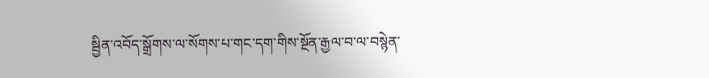སྦྱིན་འབོད་སྒྲོགས་ལ་སོགས་པ་གང་དག་གིས་སྔོན་རྒྱལ་བ་ལ་བསྙེན་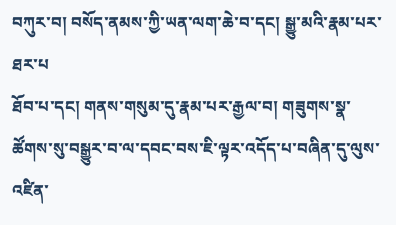བཀུར་བ། བསོད་ནམས་ཀྱི་ཡན་ལག་ཆེ་བ་དང། སྒྱུ་མའི་རྣམ་པར་ཐར་པ
ཐོབ་པ་དང། གནས་གསུམ་དུ་རྣམ་པར་རྒྱལ་བ། གཟུགས་སྣ་ཚོགས་སུ་བསྒྱུར་བ་ལ་དབང་བས་ཇི་ལྟར་འདོད་པ་བཞིན་དུ་ལུས་འཛིན་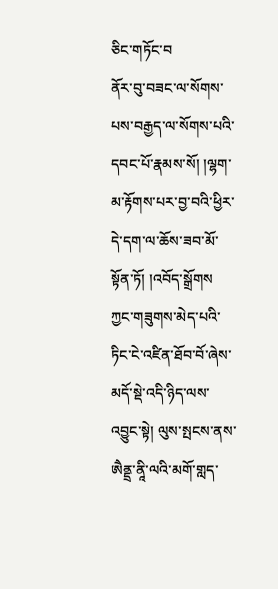ཅིང་གཏོང་བ
ནོར་བུ་བཟང་ལ་སོགས་པས་བརྒྱད་ལ་སོགས་པའི་དབང་པོ་རྣམས་སོ། །ལྷག་མ་རྟོགས་པར་བྱ་བའི་ཕྱིར་དེ་དག་ལ་ཆོས་ཟབ་མོ་སྟོན་ཏོ། །འབོད་སྒྲོགས
ཀྱང་གཟུགས་མེད་པའི་ཏིང་ངེ་འཛིན་ཐོབ་བོ་ཞེས་མདོ་སྡེ་འདི་ཉིད་ལས་འབྱུང་སྟེ། ལུས་སྤངས་ནས་ཨཻནྡྲ་ནཱི་ལའི་མགོ་གླད་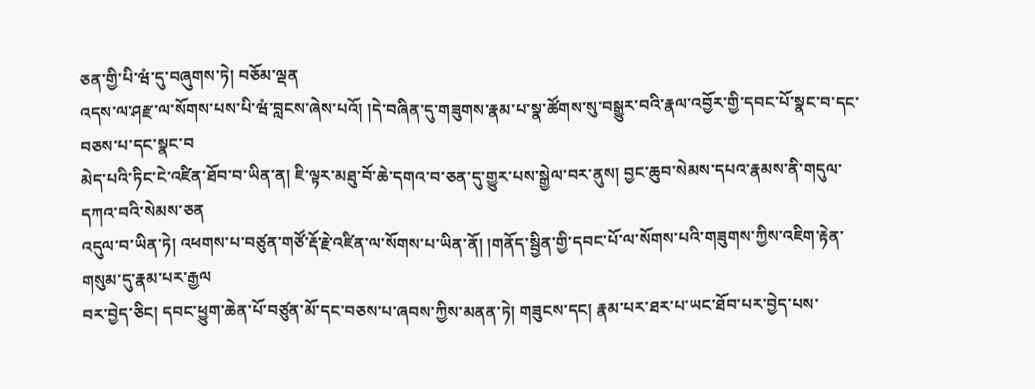ཅན་གྱི་པི་ཝཾ་དུ་བཞུགས་ཏེ། བཅོམ་ལྡན
འདས་ལ་ཤརྫ་ལ་སོགས་པས་པི་ཝཾ་བླངས་ཞེས་པའོ། །དེ་བཞིན་དུ་གཟུགས་རྣམ་པ་སྣ་ཚོགས་སུ་བསྒྱུར་བའི་རྣལ་འབྱོར་གྱི་དབང་པོ་སྣང་བ་དང་བཅས་པ་དང་སྣང་བ
མེད་པའི་ཏིང་ངེ་འཛིན་ཐོབ་བ་ཡིན་ན། ཇི་ལྟར་མཐུ་བོ་ཆེ་དགའ་བ་ཅན་དུ་གྱུར་པས་སྒྱེལ་བར་ནུས། བྱང་ཆུབ་སེམས་དཔའ་རྣམས་ནི་གདུལ་དཀའ་བའི་སེམས་ཅན
འདུལ་བ་ཡིན་ཏེ། འཕགས་པ་བཙུན་གཙོ་རྡོ་རྗེ་འཛིན་ལ་སོགས་པ་ཡིན་ནོ། །གནོད་སྦྱིན་གྱི་དབང་པོ་ལ་སོགས་པའི་གཟུགས་ཀྱིས་འཇིག་རྟེན་གསུམ་དུ་རྣམ་པར་རྒྱལ
བར་བྱེད་ཅིང། དབང་ཕྱུག་ཆེན་པོ་བཙུན་མོ་དང་བཅས་པ་ཞབས་ཀྱིས་མནན་ཏེ། གཟུངས་དང། རྣམ་པར་ཐར་པ་ཡང་ཐོབ་པར་བྱེད་པས་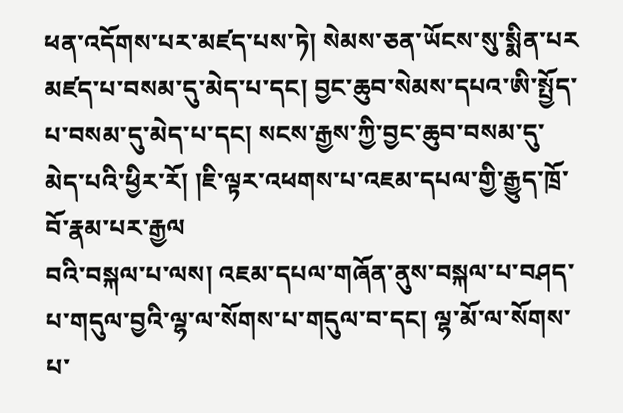ཕན་འདོགས་པར་མཛད་པས་ཏེ། སེམས་ཅན་ཡོངས་སུ་སྨིན་པར
མཛད་པ་བསམ་དུ་མེད་པ་དང། བྱང་ཆུབ་སེམས་དཔའ་ཨི་སྤྱོད་པ་བསམ་དུ་མེད་པ་དང། སངས་རྒྱས་ཀྱི་བྱང་ཆུབ་བསམ་དུ་མེད་པའི་ཕྱིར་རོ། །ཇི་ལྟར་འཕགས་པ་འཇམ་དཔལ་གྱི་རྒྱུད་ཁྲོ་བོ་རྣམ་པར་རྒྱལ
བའི་བསྐལ་པ་ལས། འཇམ་དཔལ་གཞོན་ནུས་བསྐལ་པ་བཤད་པ་གདུལ་བྱའི་ལྷ་ལ་སོགས་པ་གདུལ་བ་དང། ལྷ་མོ་ལ་སོགས་པ་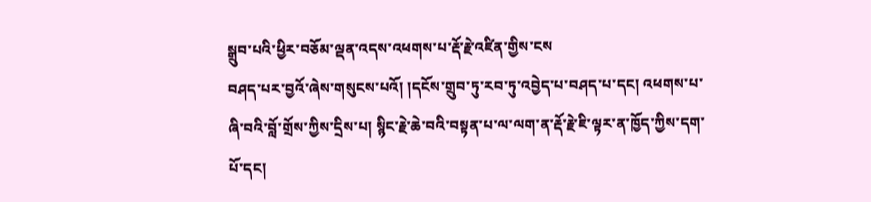སྒྲུབ་པའི་ཕྱིར་བཅོམ་ལྡན་འདས་འཕགས་པ་རྡོ་རྗེ་འཛིན་གྱིས་ངས
བཤད་པར་བྱའོ་ཞེས་གསུངས་པའོ། །དངོས་གྲུབ་ཏུ་རབ་ཏུ་འབྱེད་པ་བཤད་པ་དང། འཕགས་པ་ཞི་བའི་བློ་གྲོས་ཀྱིས་དྲིས་པ། སྙིང་རྗེ་ཆེ་བའི་བསྟན་པ་ལ་ལག་ན་རྡོ་རྗེ་ཇི་ལྟར་ན་ཁྱོད་ཀྱིས་དག་པོ་དང།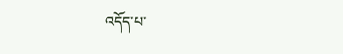འདོད་པ་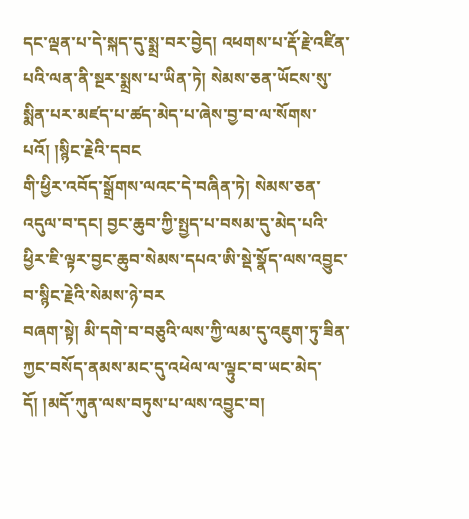དང་ལྡན་པ་དེ་སྐད་དུ་སྨྲ་བར་བྱེད། འཕགས་པ་རྡོ་རྗེ་འཛིན་པའི་ལན་ནི་སྔར་སྨྲས་པ་ཡིན་ཏེ། སེམས་ཅན་ཡོངས་སུ་སྨིན་པར་མཛད་པ་ཚད་མེད་པ་ཞེས་བྱ་བ་ལ་སོགས་པའོ། །སྙིང་རྗེའི་དབང
གི་ཕྱིར་འབོད་སྒྲོགས་ལའང་དེ་བཞིན་ཏེ། སེམས་ཅན་འདུལ་བ་དང། བྱང་ཆུབ་ཀྱི་སྤྱད་པ་བསམ་དུ་མེད་པའི་ཕྱིར་ཇི་ལྟར་བྱང་ཆུབ་སེམས་དཔའ་ཨི་སྡེ་སྣོད་ལས་འབྱུང་བ་སྙིང་རྗེའི་སེམས་ཉེ་བར
བཞག་སྟེ། མི་དགེ་བ་བཅུའི་ལས་ཀྱི་ལམ་དུ་འཇུག་ཏུ་ཟིན་ཀྱང་བསོད་ནམས་མང་དུ་འཕེལ་ལ་ལྟུང་བ་ཡང་མེད་དོ། །མདོ་ཀུན་ལས་བཏུས་པ་ལས་འབྱུང་བ།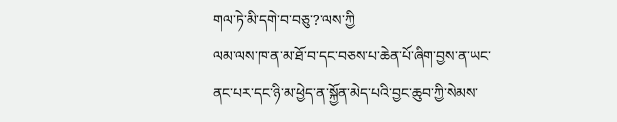གལ་ཏེ་མི་དགེ་བ་བཅུ་?་ལས་ཀྱི
ལམ་ལས་ཁ་ན་མ་ཐོ་བ་དང་བཅས་པ་ཆེན་པོ་ཞིག་བྱས་ན་ཡང་ནང་པར་དང་ཉི་མ་ཕྱེད་ན་སྐྱོན་མེད་པའི་བྱང་ཆུབ་ཀྱི་སེམས་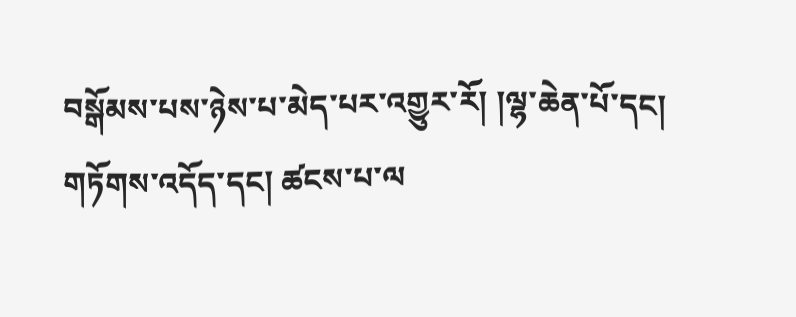བསྒོམས་པས་ཉེས་པ་མེད་པར་འགྱུར་རོ། །ལྷ་ཆེན་པོ་དང། གཏོགས་འདོད་དང། ཚངས་པ་ལ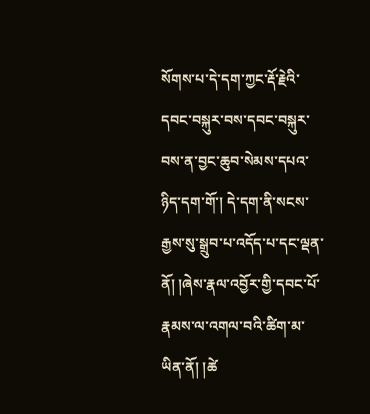སོགས་པ་དེ་དག་ཀྱང་རྡོ་རྗེའི་དབང་བསྐུར་བས་དབང་བསྐུར་བས་ན་བྱང་ཆུབ་སེམས་དཔའ་ཉིད་དག་གོ་། དེ་དག་ནི་སངས་རྒྱས་སུ་སྒྲུབ་པ་འདོད་པ་དང་ལྡན་ནོ། །ཞེས་རྣལ་འབྱོར་གྱི་དབང་པོ་རྣམས་ལ་འགལ་བའི་ཚིག་མ་ཡིན་ནོ། །ཚེ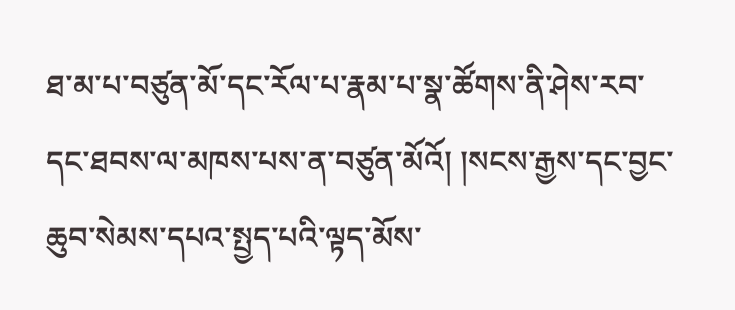ཐ་མ་པ་བཙུན་མོ་དང་རོལ་པ་རྣམ་པ་སྣ་ཚོགས་ནི་ཤེས་རབ་དང་ཐབས་ལ་མཁས་པས་ན་བཙུན་མོའོ། །སངས་རྒྱས་དང་བྱང་ཆུབ་སེམས་དཔའ་སྤྱད་པའི་ལྟད་མོས་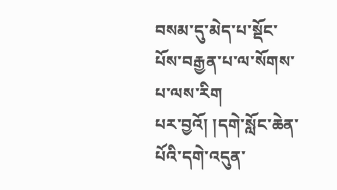བསམ་དུ་མེད་པ་སྡོང་པོས་བརྒྱན་པ་ལ་སོགས་པ་ལས་རིག
པར་བྱའོ། །དགེ་སློང་ཆེན་པོའི་དགེ་འདུན་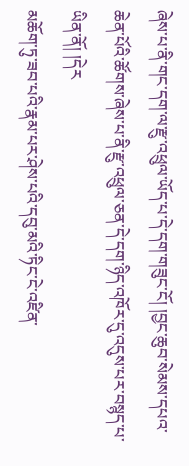ཞེས་པ་ནི་གང་དག་ལ་རྫུ་འཕྲུལ་ཡོད་པ་དེ་དག་གཟུང་ངོ། །བྱང་ཆུབ་སེམས་དཔའ་ཆེན་པོའི་ཚོགས་ཞེས་པ་ནི་རྫུ་འཕྲུལ་ཅན་དེ་དག་ཉིད་འཁོར་དུ་འདུས་པར་བསྙད་པ་ཡིན་ནོ། །དེར
མཆོག་ཏུ་ཟབ་པའི་རྣམ་པར་ཤེས་པའི་དབུ་མའི་ཏིང་ངེ་འཛིན་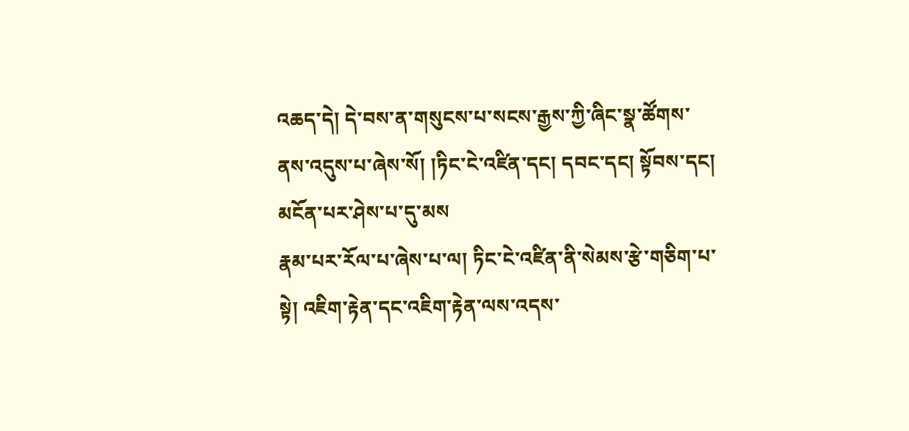འཆད་དེ། དེ་བས་ན་གསུངས་པ་སངས་རྒྱས་ཀྱི་ཞིང་སྣ་ཚོགས་ནས་འདུས་པ་ཞེས་སོ། །ཏིང་ངེ་འཛིན་དང། དབང་དང། སྟོབས་དང། མངོན་པར་ཤེས་པ་དུ་མས
རྣམ་པར་རོལ་པ་ཞེས་པ་ལ། ཏིང་ངེ་འཛིན་ནི་སེམས་རྩེ་གཅིག་པ་སྟེ། འཇིག་རྟེན་དང་འཇིག་རྟེན་ལས་འདས་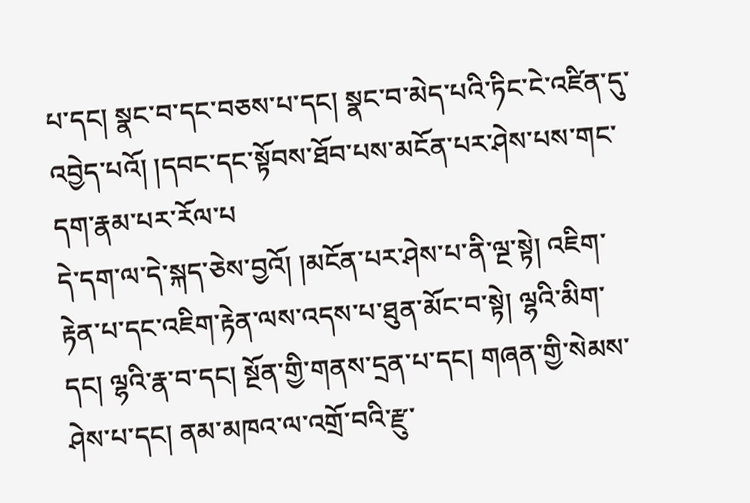པ་དང། སྣང་བ་དང་བཅས་པ་དང། སྣང་བ་མེད་པའི་ཏིང་ངེ་འཛིན་དུ་འབྱེད་པའོ། །དབང་དང་སྟོབས་ཐོབ་པས་མངོན་པར་ཤེས་པས་གང་དག་རྣམ་པར་རོལ་པ
དེ་དག་ལ་དེ་སྐད་ཅེས་བྱའོ། །མངོན་པར་ཤེས་པ་ནི་ལྔ་སྟེ། འཇིག་རྟེན་པ་དང་འཇིག་རྟེན་ལས་འདས་པ་ཐུན་མོང་བ་སྟེ། ལྷའི་མིག་དང། ལྷའི་རྣ་བ་དང། སྔོན་གྱི་གནས་དྲན་པ་དང། གཞན་གྱི་སེམས་ཤེས་པ་དང། ནམ་མཁའ་ལ་འགྲོ་བའི་རྫུ་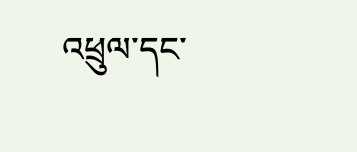འཕྲུལ་དང་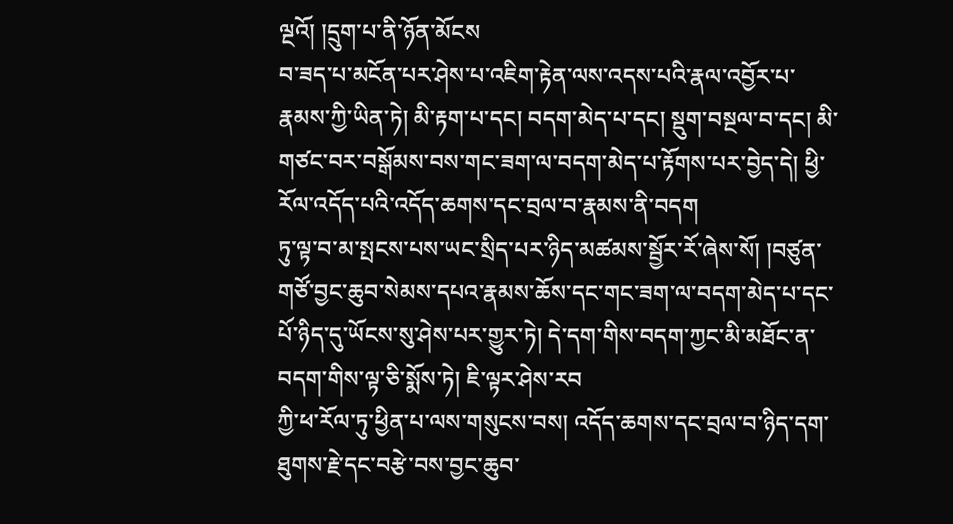ལྔའོ། །དྲུག་པ་ནི་ཉོན་མོངས
བ་ཟད་པ་མངོན་པར་ཤེས་པ་འཇིག་རྟེན་ལས་འདས་པའི་རྣལ་འབྱོར་པ་རྣམས་ཀྱི་ཡིན་ཏེ། མི་རྟག་པ་དང། བདག་མེད་པ་དང། སྡུག་བསྔལ་བ་དང། མི་གཙང་བར་བསྒོམས་བས་གང་ཟག་ལ་བདག་མེད་པ་རྟོགས་པར་བྱེད་དེ། ཕྱི་རོལ་འདོད་པའི་འདོད་ཆགས་དང་བྲལ་བ་རྣམས་ནི་བདག
ཏུ་ལྟ་བ་མ་སྤངས་པས་ཡང་སྲིད་པར་ཉིད་མཚམས་སྦྱོར་རོ་ཞེས་སོ། །བཙུན་གཙོ་བྱང་ཆུབ་སེམས་དཔའ་རྣམས་ཆོས་དང་གང་ཟག་ལ་བདག་མེད་པ་དང་པོ་ཉིད་དུ་ཡོངས་སུ་ཤེས་པར་གྱུར་ཏེ། དེ་དག་གིས་བདག་ཀྱང་མི་མཐོང་ན་བདག་གིས་ལྟ་ཅི་སྨོས་ཏེ། ཇི་ལྟར་ཤེས་རབ
ཀྱི་ཕ་རོལ་ཏུ་ཕྱིན་པ་ལས་གསུངས་བས། འདོད་ཆགས་དང་བྲལ་བ་ཉིད་དག་ཐུགས་རྗེ་དང་བརྩེ་བས་བྱང་ཆུབ་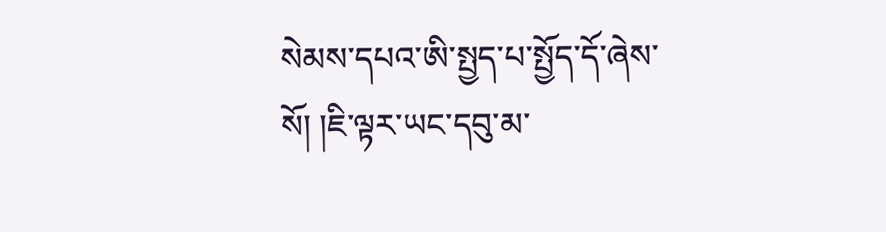སེམས་དཔའ་ཨི་སྤྱད་པ་སྤྱོད་དོ་ཞེས་སོ། །ཇི་ལྟར་ཡང་དབུ་མ་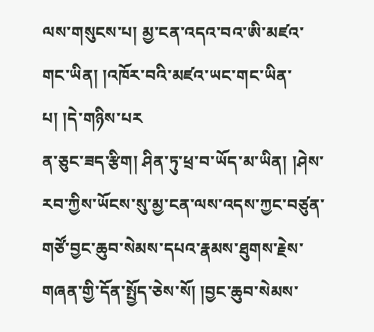ལས་གསུངས་པ། མྱ་ངན་འདའ་བའ་ཨི་མཛའ་གང་ཡིན། །འཁོར་བའི་མཛའ་ཡང་གང་ཡིན་པ། །དེ་གཉིས་པར
ན་ཅུང་ཟད་རྩིག། ཤིན་ཏུ་ཕྲ་བ་ཡོད་མ་ཡིན། །ཤེས་རབ་ཀྱིས་ཡོངས་སུ་མྱ་ངན་ལས་འདས་ཀྱང་བཙུན་གཙོ་བྱང་ཆུབ་སེམས་དཔའ་རྣམས་ཐུགས་རྗེས་གཞན་གྱི་དོན་སྤྱོད་ཅེས་སོ། །བྱང་ཆུབ་སེམས་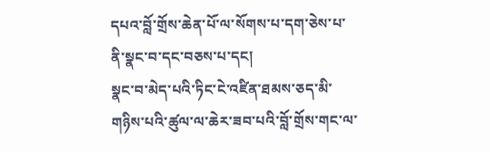དཔའ་བློ་གྲོས་ཆེན་པོ་ལ་སོགས་པ་དག་ཅེས་པ་ནི་སྣང་བ་དང་བཅས་པ་དང།
སྣང་བ་མེད་པའི་ཏིང་ངེ་འཛིན་ཐམས་ཅད་མི་གཉིས་པའི་ཚུལ་ལ་ཆེར་ཟབ་པའི་བློ་གྲོས་གང་ལ་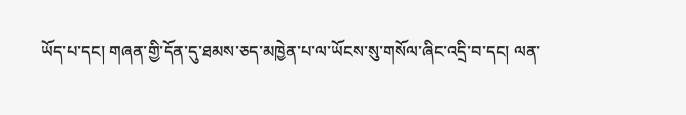ཡོད་པ་དང། གཞན་གྱི་དོན་དུ་ཐམས་ཅད་མཁྱེན་པ་ལ་ཡོངས་སུ་གསོལ་ཞིང་འདྲི་བ་དང། ལན་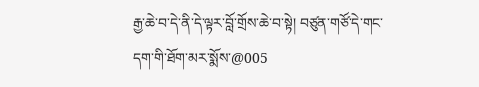རྒྱ་ཆེ་བ་དེ་ནི་དེ་ལྟར་བློ་གྲོས་ཆེ་བ་སྟེ། བཙུན་གཙོ་དེ་གང་དག་གི་ཐོག་མར་སྨོས་@005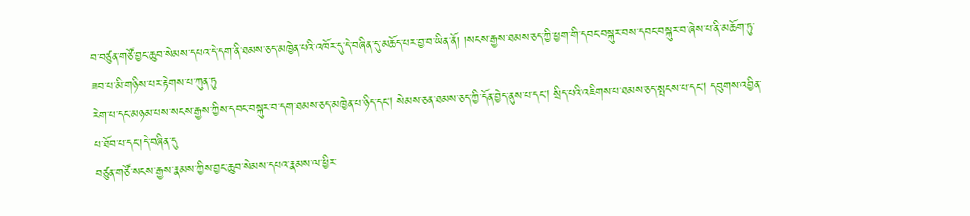བ་བཙུན་གཙོ་བྱང་ཆུབ་སེམས་དཔའ་དེ་དག་ནི་ཐམས་ཅད་མཁྱེན་པའི་འཁོར་དུ་དེ་བཞིན་དུ་མཆོད་པར་བྱ་བ་ཡིན་ནོ། །སངས་རྒྱས་ཐམས་ཅད་ཀྱི་ཕྱག་གི་དབང་བསྐུར་བས་དབང་བསྐུར་བ་ཞེས་པ་ནི་མཆོག་ཏུ་ཟབ་པ་མི་གཉིས་པར་རྟེགས་པ་ཀུན་ཏུ
རེག་པ་དང་མཉམ་པས་སངས་རྒྱས་ཀྱིས་དབང་བསྐུར་བ་དག་ཐམས་ཅད་མཁྱེན་པ་ཉིད་དང། སེམས་ཅན་ཐམས་ཅད་ཀྱི་དོན་བྱེད་ནུས་པ་དང། སྲིད་པའི་འཇིགས་པ་ཐམས་ཅད་སྤངས་པ་དང། དབུགས་འབྱིན་པ་ཐོབ་པ་དང་།དེ་བཞིན་དུ
བཙུན་གཙོ་སངས་རྒྱས་རྣམས་ཀྱིས་བྱང་ཆུབ་སེམས་དཔའ་རྣམས་ལ་ཕྱིར་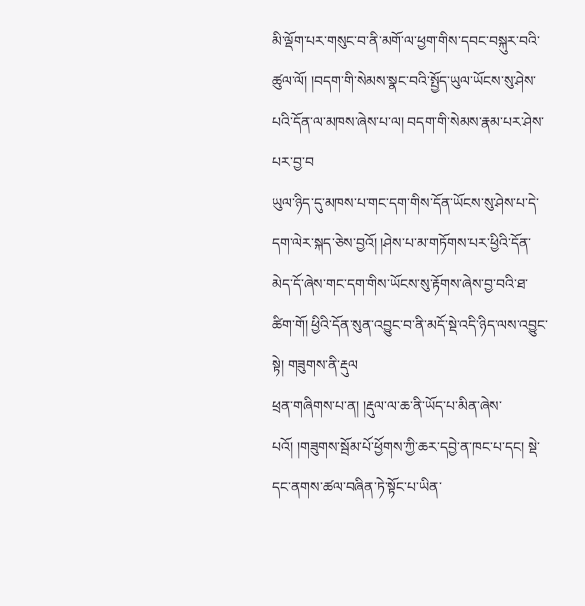མི་ལྡོག་པར་གསུང་བ་ནི་མགོ་ལ་ཕྱག་གིས་དབང་བསྐུར་བའི་ཚུལ་ལོ། །བདག་གི་སེམས་སྣང་བའི་སྤྱོད་ཡུལ་ཡོངས་སུ་ཤེས་པའི་དོན་ལ་མཁས་ཞེས་པ་ལ། བདག་གི་སེམས་རྣམ་པར་ཤེས་པར་བྱ་བ
ཡུལ་ཉིད་དུ་མཁས་པ་གང་དག་གིས་དོན་ཡོངས་སུ་ཤེས་པ་དེ་དག་ལེར་སྐད་ཅེས་བྱའོ། །ཤེས་པ་མ་གཏོགས་པར་ཕྱིའི་དོན་མེད་དོ་ཞེས་གང་དག་གིས་ཡོངས་སུ་རྟོགས་ཞེས་བྱ་བའི་ཐ་ཚིག་གོ། ཕྱིའི་དོན་སུན་འབྱུང་བ་ནི་མདོ་སྡེ་འདི་ཉིད་ལས་འབྱུང་སྟེ། གཟུགས་ནི་རྡུལ
ཕྲན་གཞིགས་པ་ན། །རྡུལ་ལ་ཆ་ནི་ཡོད་པ་མིན་ཞེས་པའོ། །གཟུགས་སྦོམ་པོ་ཕྱོགས་ཀྱི་ཆར་དབྱེ་ན་ཁང་པ་དང། སྡེ་དང་ནགས་ཚལ་བཞིན་ཏེ་སྟོང་པ་ཡིན་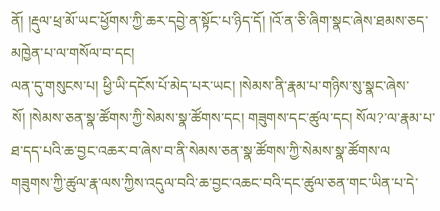ནོ། །རྡུལ་ཕྲ་མོ་ཡང་ཕྱོགས་ཀྱི་ཆར་དབྱེ་ན་སྟོང་པ་ཉིད་དོ། །འོ་ན་ཅི་ཞིག་སྣང་ཞེས་ཐམས་ཅད་མཁྱེན་པ་ལ་གསོལ་བ་དང།
ལན་དུ་གསུངས་པ། ཕྱི་ཡི་དངོས་པོ་མེད་པར་ཡང། །སེམས་ནི་རྣམ་པ་གཉིས་སུ་སྣང་ཞེས་སོ། །སེམས་ཅན་སྣ་ཚོགས་ཀྱི་སེམས་སྣ་ཚོགས་དང། གཟུགས་དང་ཚུལ་དང། སོལ?་ལ་རྣམ་པ་ཐ་དད་པའི་ཆ་བྱང་འཆར་བ་ཞེས་བ་ནི་སེམས་ཅན་སྣ་ཚོགས་ཀྱི་སེམས་སྣ་ཚོགས་ལ
གཟུགས་ཀྱི་ཚུལ་རྣ་ལས་ཀྱིས་འདུལ་བའི་ཆ་བྱང་འཆང་བའི་དང་ཚུལ་ཅན་གང་ཡིན་པ་དེ་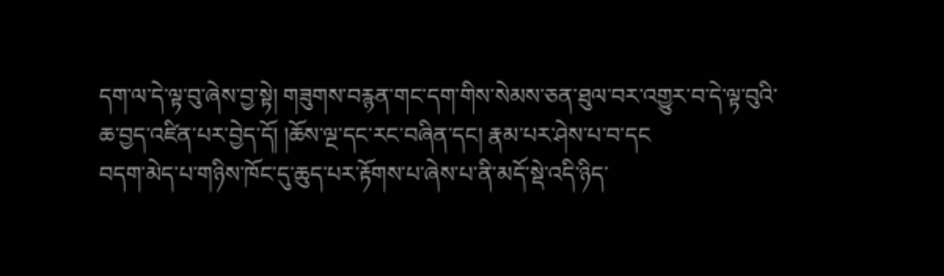དག་ལ་དེ་ལྟ་བུ་ཞེས་བྱ་སྟེ། གཟུགས་བརྙན་གང་དག་གིས་སེམས་ཅན་ཐུལ་བར་འགྱུར་བ་དེ་ལྟ་བུའི་ཆ་བྱད་འཛིན་པར་བྱེད་དོ། །ཆོས་ལྔ་དང་རང་བཞིན་དང། རྣམ་པར་ཤེས་པ་བ་དང
བདག་མེད་པ་གཉིས་ཁོང་དུ་ཆུད་པར་རྟོགས་པ་ཞེས་པ་ནི་མདོ་སྡེ་འདི་ཉིད་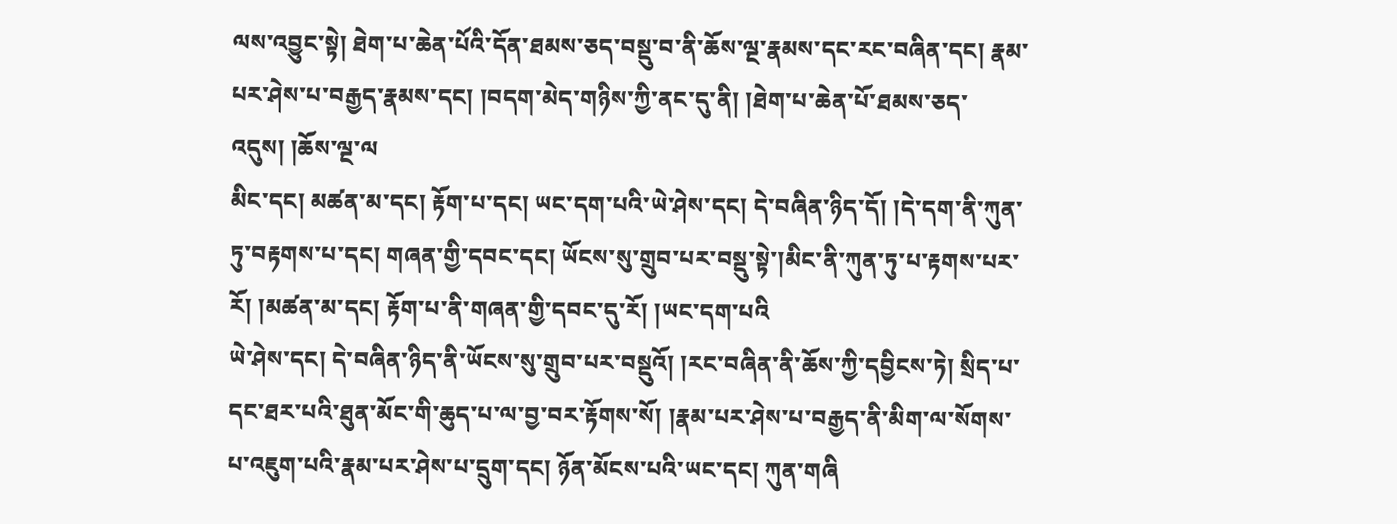ལས་འབྱུང་སྟེ། ཐེག་པ་ཆེན་པོའི་དོན་ཐམས་ཅད་བསྡུ་བ་ནི་ཆོས་ལྔ་རྣམས་དང་རང་བཞིན་དང། རྣམ་པར་ཤེས་པ་བརྒྱད་རྣམས་དང། །བདག་མེད་གཉིས་ཀྱི་ནང་དུ་ནི། །ཐེག་པ་ཆེན་པོ་ཐམས་ཅད་འདུས། །ཆོས་ལྔ་ལ
མིང་དང། མཚན་མ་དང། རྟོག་པ་དང། ཡང་དག་པའི་ཡེ་ཤེས་དང། དེ་བཞིན་ཉིད་དོ། །དེ་དག་ནི་ཀུན་ཏུ་བརྟགས་པ་དང། གཞན་གྱི་དབང་དང། ཡོངས་སུ་གྲུབ་པར་བསྡུ་སྟེ་།མིང་ནི་ཀུན་ཏུ་པ་རྟགས་པར་རོ། །མཚན་མ་དང། རྟོག་པ་ནི་གཞན་གྱི་དབང་དུ་རོ། །ཡང་དག་པའི
ཡེ་ཤེས་དང། དེ་བཞིན་ཉིད་ནི་ཡོངས་སུ་གྲུབ་པར་བསྡུའོ། །རང་བཞིན་ནི་ཆོས་ཀྱི་དབྱིངས་ཏེ། སྲིད་པ་དང་ཐར་པའི་ཐུན་མོང་གི་ཆུད་པ་ལ་བྱ་བར་རྟོགས་སོ། །རྣམ་པར་ཤེས་པ་བརྒྱད་ནི་མིག་ལ་སོགས་པ་འཇུག་པའི་རྣམ་པར་ཤེས་པ་དྲུག་དང། ཉོན་མོངས་པའི་ཡང་དང། ཀུན་གཞི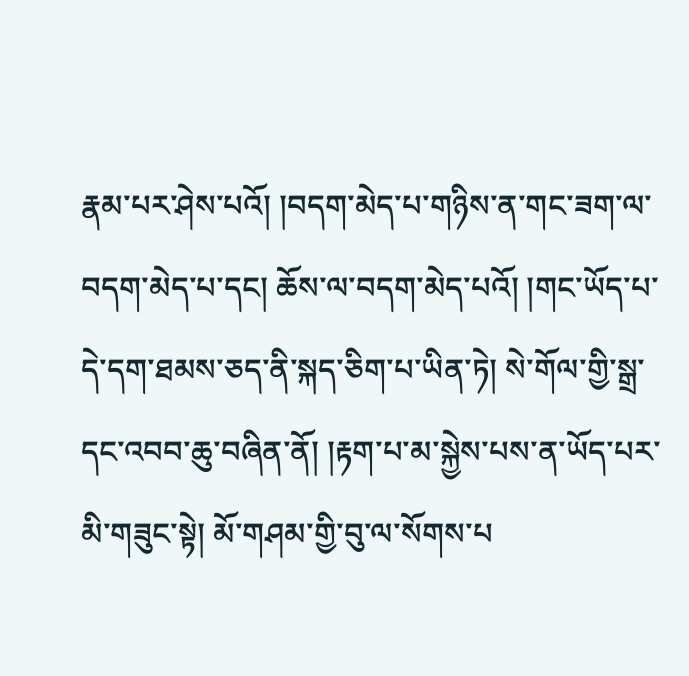རྣམ་པར་ཤེས་པའོ། །བདག་མེད་པ་གཉིས་ན་གང་ཟག་ལ་བདག་མེད་པ་དང། ཆོས་ལ་བདག་མེད་པའོ། །གང་ཡོད་པ་དེ་དག་ཐམས་ཅད་ནི་སྐད་ཅིག་པ་ཡིན་ཏེ། སེ་གོལ་གྱི་སྒྲ་དང་འབབ་ཆུ་བཞིན་ནོ། །རྟག་པ་མ་སྐྱེས་པས་ན་ཡོད་པར་མི་གཟུང་སྟེ། མོ་གཤམ་གྱི་བུ་ལ་སོགས་པ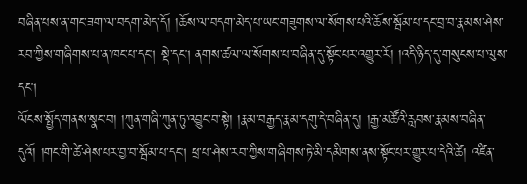བཞིན་པས་ན་གང་ཟག་ལ་བདག་མེད་དོ། །ཆོས་ལ་བདག་མེད་པ་ཡང་གཟུགས་ལ་སོགས་པའི་ཆོས་སྦོམ་པ་དང་བྲ་བ་རྣམས་ཤེས་རབ་ཀྱིས་གཞིགས་པ་ན་ཁང་པ་དང། སྡེ་དང། ནགས་ཚལ་ལ་སོགས་པ་བཞིན་དུ་སྟོང་པར་འགྱུར་རོ། །འདི་ཉིད་དུ་གསུངས་པ་ལུས་དང།
ལོངས་སྤྱོད་གནས་སྣང་བ། །ཀུན་གཞི་ཀུན་ཏུ་འབྱུང་བ་སྟེ། །རྣམ་བརྒྱད་རྣམ་དགུ་དེ་བཞིན་དུ། །རྒྱ་མཚོའི་རླབས་རྣམས་བཞིན་དུའོ། །གང་གི་ཚེ་ཤེས་པར་བྱ་བ་སྦོམ་པ་དང། ཕྲ་པ་ཤེས་རབ་ཀྱིས་གཞིགས་ཏེ་མི་དམིགས་ནས་སྟོང་པར་གྱུར་པ་དེའི་ཚེ། འཛིན་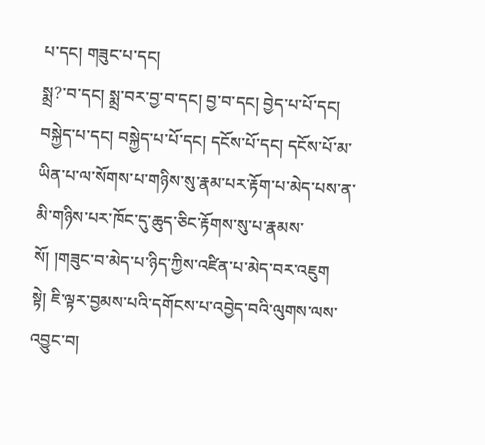པ་དང། གཟུང་པ་དང།
སྨྲ?་བ་དང། སྨྲ་བར་བྱ་བ་དང། བྱ་བ་དང། བྱེད་པ་པོ་དང། བསྐྱེད་པ་དང། བསྐྱེད་པ་པོ་དང། དངོས་པོ་དང། དངོས་པོ་མ་ཡིན་པ་ལ་སོགས་པ་གཉིས་སུ་རྣམ་པར་རྟོག་པ་མེད་པས་ན་མི་གཉིས་པར་ཁོང་དུ་ཆུད་ཅིང་རྟོགས་སུ་པ་རྣམས་སོ། །གཟུང་བ་མེད་པ་ཉིད་ཀྱིས་འཛིན་པ་མེད་བར་འཇུག
སྟེ། ཇི་ལྟར་བྱམས་པའི་དགོངས་པ་འབྱེད་བའི་ལུགས་ལས་འབྱུང་བ།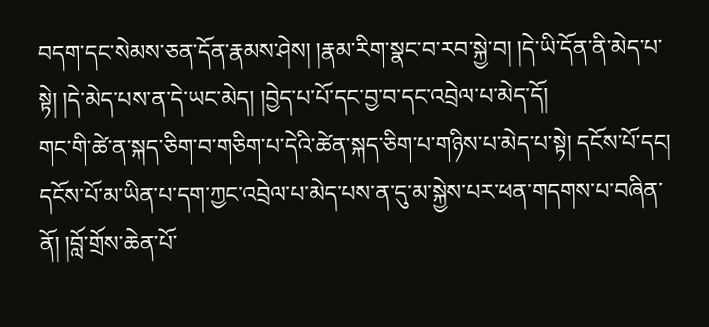བདག་དང་སེམས་ཅན་དོན་རྣམས་ཤེས། །རྣམ་རིག་སྣང་བ་རབ་སྐྱེ་བ། །དེ་ཡི་དོན་ནི་མེད་པ་སྟེ། །དེ་མེད་པས་ན་དེ་ཡང་མེད། །བྱེད་པ་པོ་དང་བྱ་བ་དང་འབྲེལ་པ་མེད་དོ།
གང་གི་ཚེ་ན་སྐད་ཅིག་བ་གཅིག་པ་དེའི་ཚེན་སྐད་ཅིག་པ་གཉིས་པ་མེད་པ་སྟེ། དངོས་པོ་དང། དངོས་པོ་མ་ཡིན་པ་དག་ཀྱང་འབྲེལ་པ་མེད་པས་ན་དུ་མ་སྐྱེས་པར་ཕན་གདགས་པ་བཞིན་ནོ། །བློ་གྲོས་ཆེན་པོ་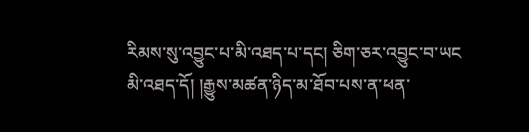རིམས་སུ་འབྱུང་པ་མི་འཐད་པ་དང། ཅིག་ཅར་འབྱུང་བ་ཡང
མི་འཐད་དོ། །རྒྱུས་མཚན་ཉིད་མ་ཐོབ་པས་ན་ཕན་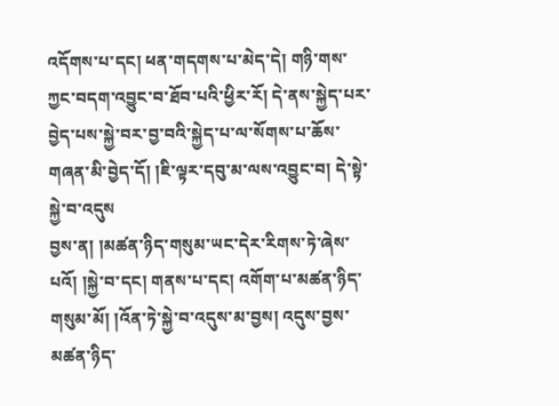འདོགས་པ་དང། ཕན་གདགས་པ་མེད་དེ། གཉི་གས་ཀྱང་བདག་འབྱུང་བ་ཐོབ་པའི་ཕྱིར་རོ། དེ་ནས་སྐྱེད་པར་བྱེད་པས་སྐྱེ་བར་བྱ་བའི་སྐྱེད་པ་ལ་སོགས་པ་ཆོས་གཞན་མི་བྱེད་དོ། །ཇི་ལྟར་དབུ་མ་ལས་འབྱུང་བ། དེ་སྟེ་སྐྱེ་བ་འདུས
བྱས་ན། །མཚན་ཉིད་གསུམ་ཡང་དེར་རིགས་ཏེ་ཞེས་པའོ། །སྐྱེ་བ་དང། གནས་པ་དང། འགོག་པ་མཚན་ཉིད་གསུམ་མོ། །འོན་ཏེ་སྐྱེ་བ་འདུས་མ་བྱས། འདུས་བྱས་མཚན་ཉིད་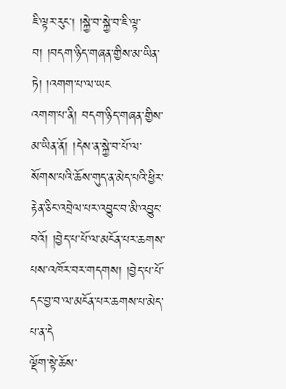ཇི་ལྟར་རུང། །སྐྱེ་བ་སྐྱེ་བ་ཇི་ལྟ་བ། །བདག་ཉིད་གཞན་གྱིས་མ་ཡིན་ཏེ། །འགག་པ་ལ་ཡང
འགག་པ་ནི། བདག་ཉིད་གཞན་གྱིས་མ་ཡིན་ནོ། །དེས་ན་སྐྱེ་བ་པོ་ལ་སོགས་པའི་ཆོས་གུད་ན་མེད་པའི་ཕྱིར་རྟེན་ཅིང་འབྲེལ་པར་འབྱུང་བ་མི་འབྱུང་བའོ། །བྱེད་པ་པོ་ལ་མངོན་པར་ཆགས་པས་འཁོར་བར་གདགས། །བྱེད་པ་པོ་དང་བྱ་བ་ལ་མངོན་པར་ཆགས་པ་མེད་པ་ན་དེ
ལྡོག་སྟེ་ཆོས་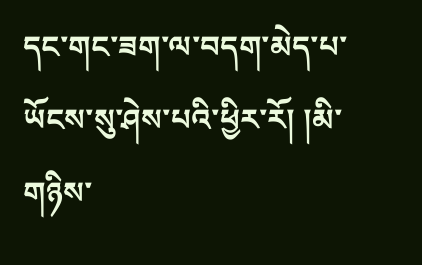དང་གང་ཟག་ལ་བདག་མེད་པ་ཡོངས་སུ་ཤེས་པའི་ཕྱིར་རོ། །མི་གཉིས་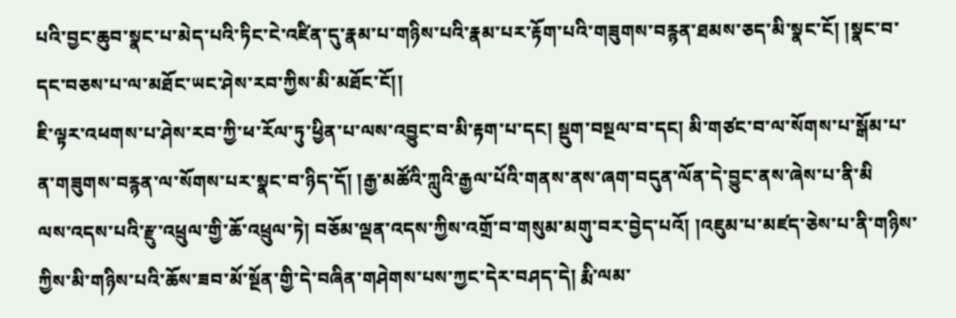པའི་བྱང་ཆུབ་སྣང་པ་མེད་པའི་ཏིང་ངེ་འཛིན་དུ་རྣམ་པ་གཉིས་པའི་རྣམ་པར་རྟོག་པའི་གཟུགས་བརྙན་ཐམས་ཅད་མི་སྣང་ངོ། །སྣང་བ་དང་བཅས་པ་ལ་མཐོང་ཡང་ཤེས་རབ་ཀྱིས་མི་མཐོང་ངོ།།
ཇི་ལྟར་འཕགས་པ་ཤེས་རབ་ཀྱི་ཕ་རོལ་ཏུ་ཕྱིན་པ་ལས་འབྱུང་བ་མི་རྟག་པ་དང། སྡུག་བསྔལ་བ་དང། མི་གཙང་བ་ལ་སོགས་པ་སྒོམ་པ་ན་གཟུགས་བརྙན་ལ་སོགས་པར་སྣང་བ་ཉིད་དོ། །རྒྱ་མཚོའི་ཀླུའི་རྒྱལ་པོའི་གནས་ནས་ཞག་བདུན་ལོན་དེ་བྱུང་ནས་ཞེས་པ་ནི་མི
ལས་འདས་པའི་རྫུ་འཕྲུལ་གྱི་ཆོ་འཕྲུལ་ཏེ། བཅོམ་ལྡན་འདས་ཀྱིས་འགྲོ་བ་གསུམ་མགུ་བར་བྱེད་པའོ། །འཇུམ་པ་མཛད་ཅེས་པ་ནི་གཉིས་ཀྱིས་མི་གཉིས་པའི་ཆོས་ཟབ་མོ་སྔོན་གྱི་དེ་བཞིན་གཤེགས་པས་ཀྱང་དེར་བཤད་དེ། རྨི་ལམ་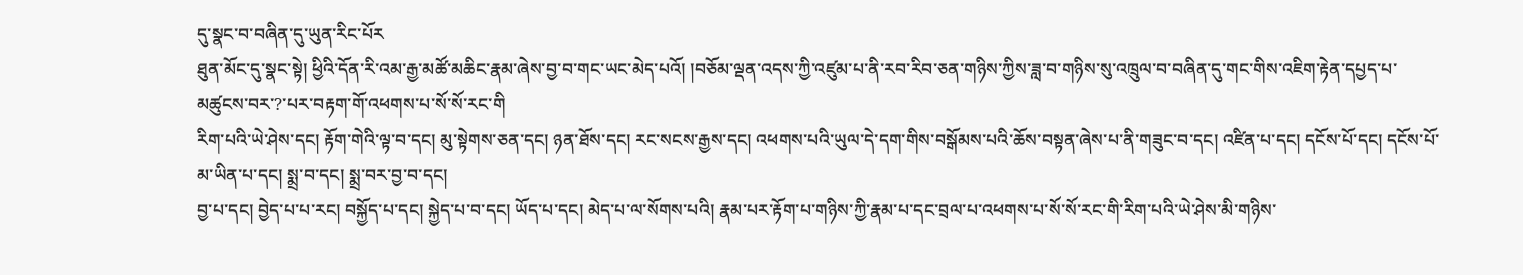དུ་སྣང་བ་བཞིན་དུ་ཡུན་རིང་པོར
ཐུན་མོང་དུ་སྣང་སྟེ། ཕྱིའི་དོན་རི་འམ་རྒྱ་མཚོ་མཆིང་རྣམ་ཞེས་བྱ་བ་གང་ཡང་མེད་པའོ། །བཅོམ་ལྡན་འདས་ཀྱི་འཛུམ་པ་ནི་རབ་རིབ་ཅན་གཉིས་ཀྱིས་ཟླ་བ་གཉིས་སུ་འཁྲུལ་བ་བཞིན་དུ་གང་གིས་འཇིག་རྟེན་དཔྱད་པ་མཚུངས་བར་?་པར་བརྟག་གོ་འཕགས་པ་སོ་སོ་རང་གི
རིག་པའི་ཡེ་ཤེས་དང། རྟོག་གེའི་ལྟ་བ་དང། མུ་སྟེགས་ཅན་དང། ཉན་ཐོས་དང། རང་སངས་རྒྱས་དང། འཕགས་པའི་ཡུལ་དེ་དག་གིས་བསྒོམས་པའི་ཆོས་བསྟན་ཞེས་པ་ནི་གཟུང་བ་དང། འཛིན་པ་དང། དངོས་པོ་དང། དངོས་པོ་མ་ཡིན་པ་དང། སྨྲ་བ་དང། སྨྲ་བར་བྱ་བ་དང།
བྱ་པ་དང། བྱེད་པ་པ་རང། བསྐྱོད་པ་དང། སྐྱེད་པ་བ་དང། ཡོད་པ་དང། མེད་པ་ལ་སོགས་པའི། རྣམ་པར་རྟོག་པ་གཉིས་ཀྱི་རྣམ་པ་དང་བྲལ་པ་འཕགས་པ་སོ་སོ་རང་གི་རིག་པའི་ཡེ་ཤེས་མི་གཉིས་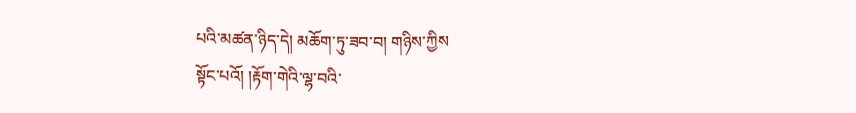པའི་མཚན་ཉིད་དེ། མཆོག་ཏུ་ཟབ་བ། གཉིས་ཀྱིས
སྟོང་པའོ། །རྟོག་གེའི་ལྷ་བའི་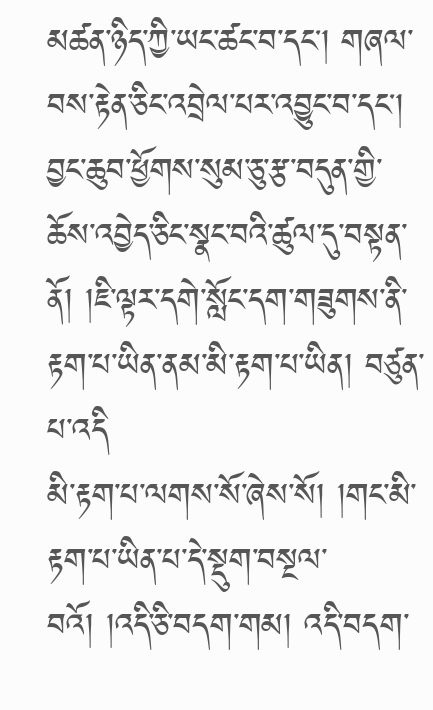མཚན་ཉིད་ཀྱི་ཡང་ཚང་བ་དང། གཞལ་བས་རྟེན་ཅིང་འབྲེལ་པར་འབྱུང་བ་དང། བྱང་ཆུབ་ཕྱོགས་སུམ་ཅུ་རྩ་བདུན་གྱི་ཆོས་འབྱེད་ཅིང་སྣང་བའི་ཚུལ་དུ་བསྟན་ནོ། །ཇི་ལྟར་དགེ་སློང་དག་གཟུགས་ནི་རྟག་པ་ཡིན་ནམ་མི་རྟག་པ་ཡིན། བཙུན་པ་འདི
མི་རྟག་པ་ལགས་སོ་ཞེས་སོ། །གང་མི་རྟག་པ་ཡིན་པ་དེ་སྡུག་བསྔལ་བའོ། །འདི་ཅི་བདག་གམ། འདི་བདག་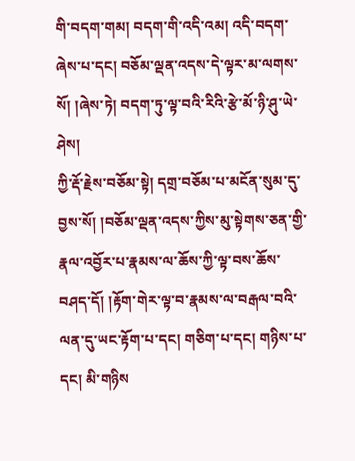གི་བདག་གམ། བདག་གི་འདི་འམ། འདི་བདག་ཞེས་པ་དང། བཅོམ་ལྡན་འདས་དེ་ལྟར་མ་ལགས་སོ། །ཞེས་ཏེ། བདག་ཏུ་ལྟ་བའི་རིའི་རྩེ་མོ་ཉི་ཤུ་ཡེ་ཤེས།
ཀྱི་རྡོ་རྗེས་བཅོམ་སྟེ། དགྲ་བཅོམ་པ་མངོན་སུམ་དུ་བྱས་སོ། །བཅོམ་ལྡན་འདས་ཀྱིས་མུ་སྟེགས་ཅན་གྱི་རྣལ་འབྱོར་པ་རྣམས་ལ་ཆོས་ཀྱི་ལྟ་བས་ཆོས་བཤད་དོ། །རྟོག་གེར་ལྟ་བ་རྣམས་ལ་བརྒལ་བའི་ལན་དུ་ཡང་རྟོག་པ་དང། གཅིག་པ་དང། གཉིས་པ་དང། མི་གཉིས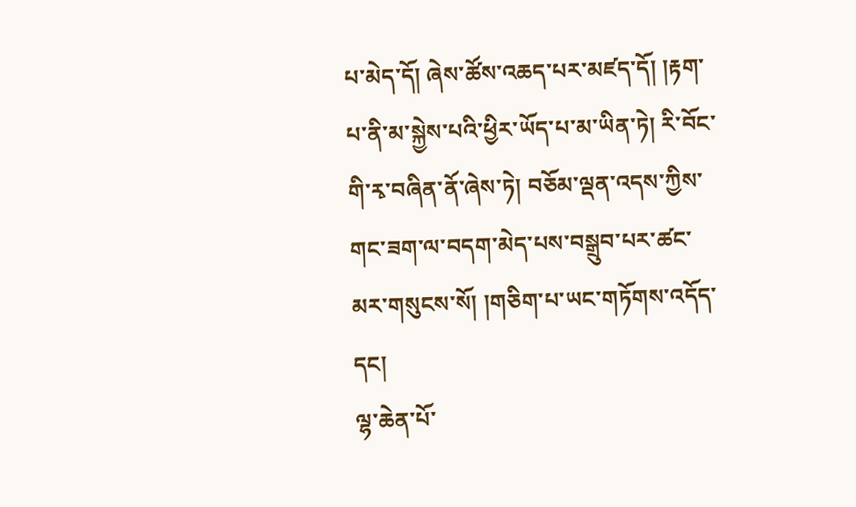པ་མེད་དོ། ཞེས་ཚོས་འཆད་པར་མཛད་དོ། །རྟག་པ་ནི་མ་སྐྱེས་པའི་ཕྱིར་ཡོད་པ་མ་ཡིན་ཏེ། རི་བོང་གི་རྭ་བཞིན་ནོ་ཞེས་ཏེ། བཅོམ་ལྡན་འདས་ཀྱིས་གང་ཟག་ལ་བདག་མེད་པས་བསྒྲུབ་པར་ཚང་མར་གསུངས་སོ། །གཅིག་པ་ཡང་གཏོགས་འདོད་དང།
ལྷ་ཆེན་པོ་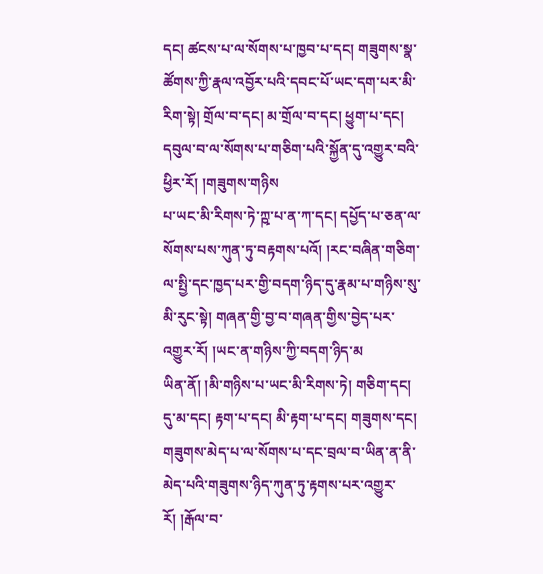དང། ཚངས་པ་ལ་སོགས་པ་ཁྱབ་པ་དང། གཟུགས་སྣ་ཚོགས་ཀྱི་རྣལ་འབྱོར་པའི་དབང་པོ་ཡང་དག་པར་མི་རིག་སྟེ། གྲོལ་བ་དང། མ་གྲོལ་བ་དང། ཕྱུག་པ་དང། དབུལ་བ་ལ་སོགས་པ་གཅིག་པའི་སྐྱོན་དུ་འགྱུར་བའི་ཕྱིར་རོ། །གཟུགས་གཉིས
པ་ཡང་མི་རིགས་ཏེ་ཀྵ་པ་ན་ཀ་དང། དཔྱོད་པ་ཅན་ལ་སོགས་པས་ཀུན་ཏུ་བརྟགས་པའོ། །རང་བཞིན་གཅིག་ལ་སྤྱི་དང་ཁྱད་པར་གྱི་བདག་ཉིད་དུ་རྣམ་པ་གཉིས་སུ་མི་རུང་སྟེ། གཞན་གྱི་བྱ་བ་གཞན་གྱིས་བྱེད་པར་འགྱུར་རོ། །ཡང་ན་གཉིས་ཀྱི་བདག་ཉིད་མ
ཡིན་ནོ། །མི་གཉིས་པ་ཡང་མི་རིགས་ཏེ། གཅིག་དང། དུ་མ་དང། རྟག་པ་དང། མི་རྟག་པ་དང། གཟུགས་དང། གཟུགས་མེད་པ་ལ་སོགས་པ་དང་བྲལ་བ་ཡིན་ན་ནི་མེད་པའི་གཟུགས་ཉིད་ཀུན་ཏུ་རྟགས་པར་འགྱུར་རོ། །རྒོལ་བ་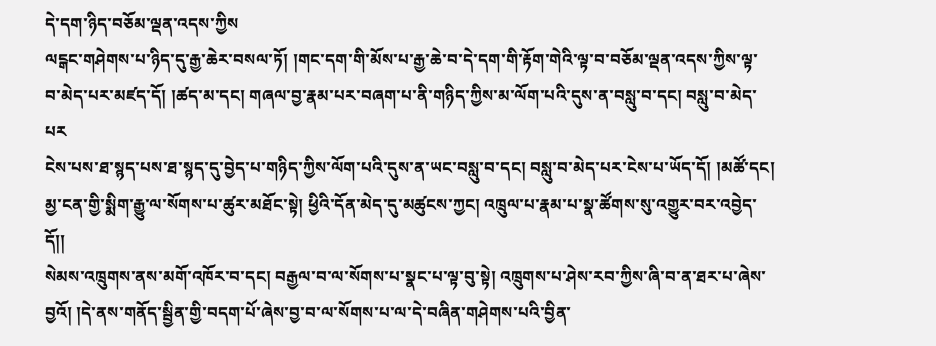དེ་དག་ཉིད་བཅོམ་ལྡན་འདས་ཀྱིས
ལངྒང་གཤེགས་པ་ཉིད་དུ་རྒྱ་ཆེར་བསལ་ཏོ། །གང་དག་གི་མོས་པ་རྒྱ་ཆེ་བ་དེ་དག་གི་རྟོག་གེའི་ལྟ་བ་བཅོམ་ལྡན་འདས་ཀྱིས་ལྟ་བ་མེད་པར་མཛད་དོ། །ཚད་མ་དང། གཞལ་བྱ་རྣམ་པར་བཞག་པ་ནི་གཉིད་ཀྱིས་མ་ལོག་པའི་དུས་ན་བསླུ་བ་དང། བསླུ་བ་མེད་པར
ངེས་པས་ཐ་སྙད་པས་ཐ་སྙད་དུ་བྱེད་པ་གཉིད་ཀྱིས་ལོག་པའི་དུས་ན་ཡང་བསླུ་བ་དང། བསླུ་བ་མེད་པར་ངེས་པ་ཡོད་དོ། །མཚོ་དང། མྱ་ངན་གྱི་སྨིག་རྒྱུ་ལ་སོགས་པ་ཚུར་མཐོང་སྟེ། ཕྱིའི་དོན་མེད་དུ་མཚུངས་ཀྱང། འཁྲུལ་པ་རྣམ་པ་སྣ་ཚོགས་སུ་འགྱུར་བར་འབྱེད་དོ།།
སེམས་འཁྲུགས་ནས་མགོ་འཁོར་བ་དང། བརྒྱལ་བ་ལ་སོགས་པ་སྣང་པ་ལྟ་བུ་སྟེ། འཁྲུགས་པ་ཤེས་རབ་ཀྱིས་ཞི་བ་ན་ཐར་པ་ཞེས་བྱའོ། །དེ་ནས་གནོད་སྦྱིན་གྱི་བདག་པོ་ཞེས་བྱ་བ་ལ་སོགས་པ་ལ་དེ་བཞིན་གཤེགས་པའི་བྱིན་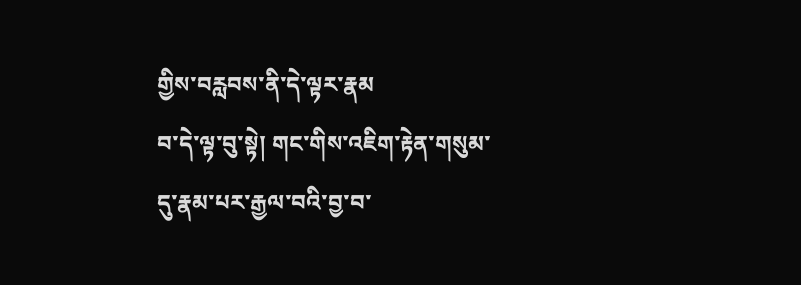གྱིས་བརླབས་ནི་དེ་ལྟར་རྣམ
བ་དེ་ལྟ་བུ་སྟེ། གང་གིས་འཇིག་རྟེན་གསུམ་དུ་རྣམ་པར་རྒྱལ་བའི་བྱ་བ་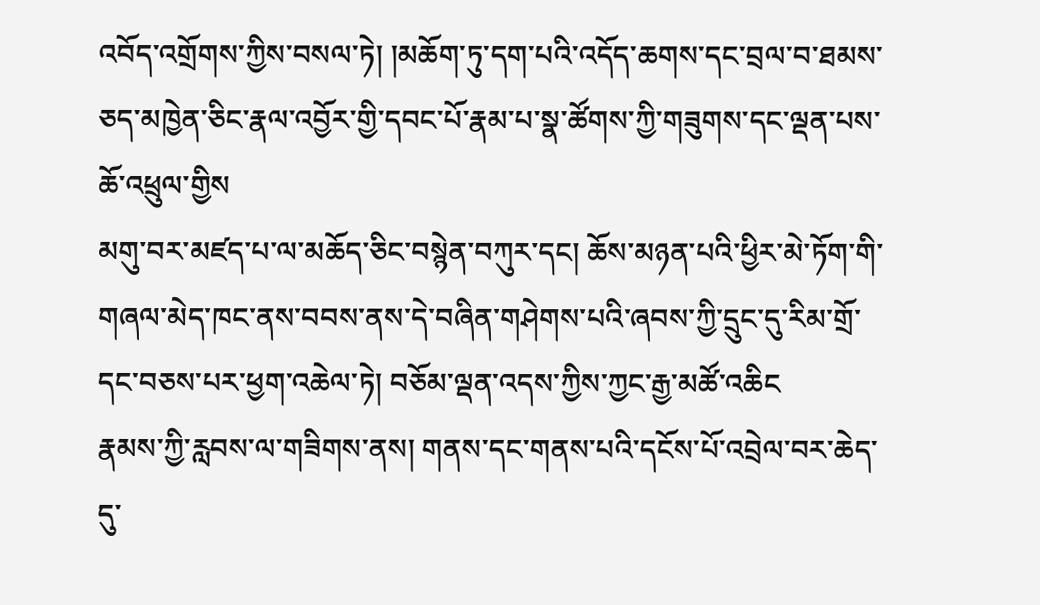འབོད་འགྲོགས་ཀྱིས་བསལ་ཏེ། །མཆོག་ཏུ་དག་པའི་འདོད་ཆགས་དང་བྲལ་བ་ཐམས་ཅད་མཁྱེན་ཅིང་རྣལ་འབྱོར་གྱི་དབང་པོ་རྣམ་པ་སྣ་ཚོགས་ཀྱི་གཟུགས་དང་ལྡན་པས་ཆོ་འཕྲུལ་གྱིས
མགུ་བར་མཛད་པ་ལ་མཆོད་ཅིང་བསྙེན་བཀུར་དང། ཆོས་མཉན་པའི་ཕྱིར་མེ་ཏོག་གི་གཞལ་མེད་ཁང་ནས་བབས་ནས་དེ་བཞིན་གཤེགས་པའི་ཞབས་ཀྱི་དྲུང་དུ་རིམ་གྲོ་དང་བཅས་པར་ཕྱག་འཆེལ་ཏེ། བཅོམ་ལྡན་འདས་ཀྱིས་ཀྱང་རྒྱ་མཚོ་འཆིང
རྣམས་ཀྱི་རླབས་ལ་གཟིགས་ནས། གནས་དང་གནས་པའི་དངོས་པོ་འབྲེལ་བར་ཆེད་དུ་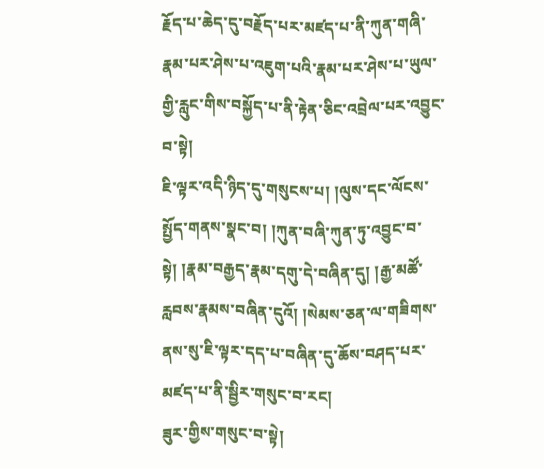རྗོད་པ་ཆེད་དུ་བརྗོད་པར་མཛད་པ་ནི་ཀུན་གཞི་རྣམ་པར་ཤེས་པ་འཇུག་པའི་རྣམ་པར་ཤེས་པ་ཡུལ་གྱི་རླུང་གིས་བསྐྱོད་པ་ནི་རྟེན་ཅིང་འབྲེལ་པར་འབྱུང་བ་སྟེ།
ཇི་ལྟར་འདི་ཉིད་དུ་གསུངས་པ། །ལུས་དང་ལོངས་སྤྱོད་གནས་སྣང་བ། །ཀུན་བཞི་ཀུན་ཏུ་འབྱུང་བ་སྟེ། །རྣམ་བརྒྱད་རྣམ་དགུ་དེ་བཞིན་དུ། །རྒྱ་མཚོ་རླབས་རྣམས་བཞིན་དུའོ། །སེམས་ཅན་ལ་གཟིགས་ནས་སུ་ཇི་ལྟར་དད་པ་བཞིན་དུ་ཆོས་བཤད་པར་མཛད་པ་ནི་སྦྱིར་གསུང་བ་རང།
ཟུར་གྱིས་གསུང་བ་སྟེ།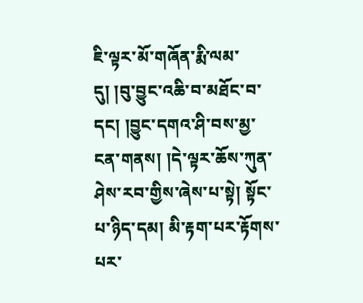ཇི་ལྟར་མོ་གཞོན་རྨི་ལམ་དུ། །བུ་བྱུང་འཆི་བ་མཐོང་བ་དང། །བྱུང་དགའ་ཤི་བས་མྱ་ངན་གནས། །དེ་ལྟར་ཆོས་ཀུན་ཤེས་རབ་གྱིས་ཞེས་པ་སྟེ། སྟོང་པ་ཉིད་དམ། མི་རྟག་པར་རྟོགས་པར་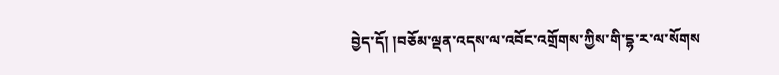བྱེད་དོ། །བཅོམ་ལྡན་འདས་ལ་འབོང་འགྲོགས་ཀྱིས་གི་དྷ་ར་ལ་སོགས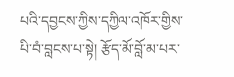པའི་དབྱངས་ཀྱིས་དཀྱིལ་འཁོར་གྱིས་པི་བཾ་བླངས་པ་སྟེ། རྩོད་མོ་བློ་མ་པར་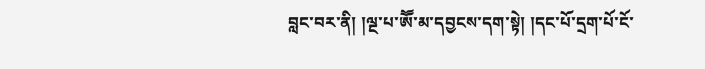བླང་བར་ནི། །ལྔ་པ་ཨཽ་མ་དབྱངས་དག་སྟེ། །དང་པོ་དྲག་པོ་ངོ་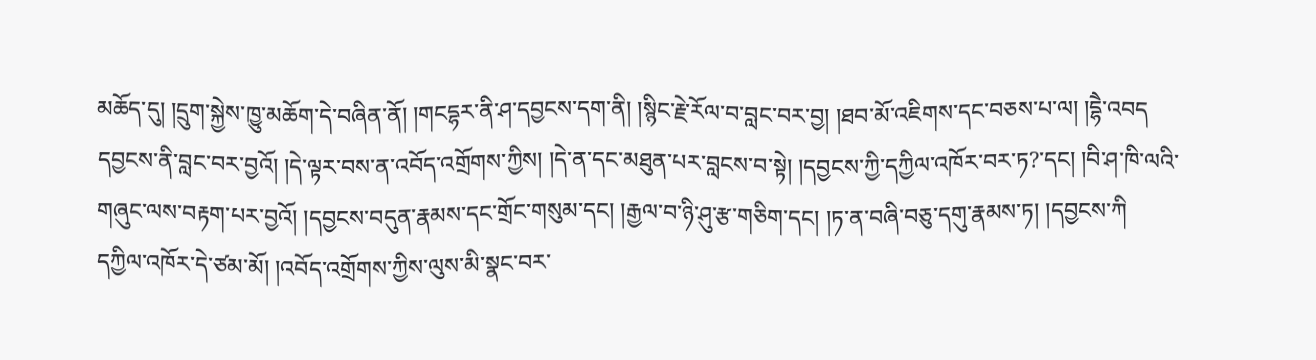མཆོད་དུ། །དྲུག་སྐྱེས་ཁྱུ་མཆོག་དེ་བཞིན་ནོ། །གངདྷར་ནི་ཤ་དབྱངས་དག་ནི། །སྙིང་རྗེ་རོལ་བ་བླང་བར་བྱ། །ཐབ་མོ་འཇིགས་དང་བཅས་པ་ལ། །དྷཻ་འབད
དབྱངས་ནི་བླང་བར་བྱའོ། །དེ་ལྟར་བས་ན་འབོད་འགྲོགས་ཀྱིས། །དེ་ན་དང་མཐུན་པར་བླངས་བ་སྟེ། །དབྱངས་ཀྱི་དཀྱིལ་འཁོར་བར་ཏ?་དང། །བི་ཤ་ཁི་ལའི་གཞུང་ལས་བརྟག་པར་བྱའོ། །དབྱངས་བདུན་རྣམས་དང་གྲོང་གསུམ་དང། །རྒྱལ་བ་ཉི་ཤུ་རྩ་གཅིག་དང། །ཏ་ན་བཞི་བཅུ་དགུ་རྣམས་ཏ། །དབྱངས་ཀི
དཀྱིལ་འཁོར་དེ་ཙམ་མོ། །འབོད་འགྲོགས་ཀྱིས་ལུས་མི་སྣང་བར་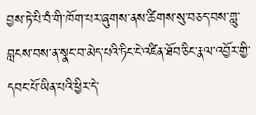བྱས་ཏེ་པི་བཾ་གི་ཁོག་པར་ཞུགས་ནས་ཚིགས་སུ་བཅད་བས་གླུ་བླངས་བས་ན་སྣང་བ་མེད་པའི་ཏིང་ངེ་འཛིན་ཐོབ་ཅིང་རྣལ་འབྱོར་གྱི་དབང་པོ་ཡིན་པའི་ཕྱིར་དེ་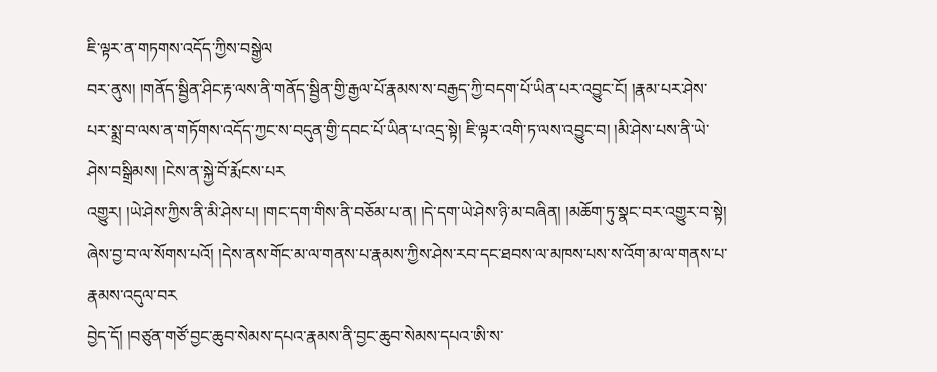ཇི་ལྟར་ན་གཏགས་འདོད་ཀྱིས་བསྒྱེལ
བར་ནུས། །གནོད་སྦྱིན་ཤིང་རྟ་ལས་ནི་གནོད་སྦྱིན་གྱི་རྒྱལ་པོ་རྣམས་ས་བརྒྱད་ཀྱི་བདག་པོ་ཡིན་པར་འབྱུང་ངོ། །རྣམ་པར་ཤེས་པར་སྨྲ་བ་ལས་ན་གཏོགས་འདོད་ཀྱང་ས་བདུན་གྱི་དབང་པོ་ཡིན་པ་འདྲ་སྟེ། ཇི་ལྟར་འགི་ཏ་ལས་འབྱུང་བ། །མི་ཤེས་པས་ནི་ཡེ་ཤེས་བསྒྲིམས། །ངེས་ན་སྐྱེ་བོ་རྨོངས་པར
འགྱུར། །ཡེ་ཤེས་ཀྱིས་ནི་མི་ཤེས་པ། །གང་དག་གིས་ནི་བཅོམ་པ་ན། །དེ་དག་ཡེ་ཤེས་ཉི་མ་བཞིན། །མཆོག་ཏུ་སྣང་བར་འགྱུར་བ་སྟེ། ཞེས་བྱ་བ་ལ་སོགས་པའོ། །དེས་ནས་གོང་མ་ལ་གནས་པ་རྣམས་ཀྱིས་ཤེས་རབ་དང་ཐབས་ལ་མཁས་པས་ས་འོག་མ་ལ་གནས་པ་རྣམས་འདུལ་བར
བྱེད་དོ། །བཙུན་གཙོ་བྱང་ཆུབ་སེམས་དཔའ་རྣམས་ནི་བྱང་ཆུབ་སེམས་དཔའ་ཨི་ས་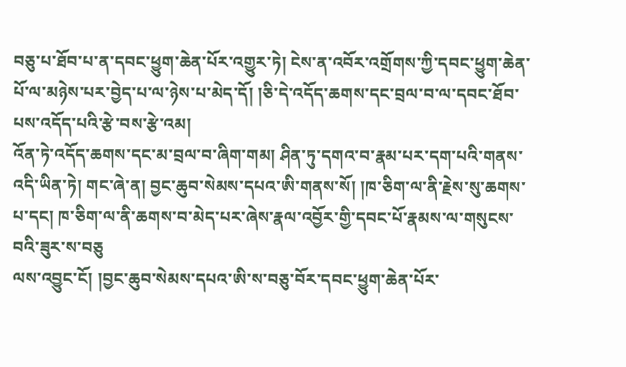བཅུ་པ་ཐོབ་པ་ན་དབང་ཕྱུག་ཆེན་པོར་འགྱུར་ཏེ། ངེས་ན་འབོར་འགྲོགས་ཀྱི་དབང་ཕྱུག་ཆེན་པོ་ལ་མཉེས་པར་བྱེད་པ་ལ་ཉེས་པ་མེད་དོ། །ཅི་དེ་འདོད་ཆགས་དང་བྲལ་བ་ལ་དབང་ཐོབ་པས་འདོད་པའི་རྩེ་བས་རྩེ་འམ།
འོན་ཏེ་འདོད་ཆགས་དང་མ་བྲལ་བ་ཞིག་གམ། ཤིན་ཏུ་དགའ་བ་རྣམ་པར་དག་པའི་གནས་འདི་ཡིན་ཏེ། གང་ཞེ་ན། བྱང་ཆུབ་སེམས་དཔའ་ཨི་གནས་སོ། །ཁ་ཅིག་ལ་ནི་རྗེས་སུ་ཆགས་པ་དང། ཁ་ཅིག་ལ་ནི་ཆགས་བ་མེད་པར་ཞེས་རྣལ་འབྱོར་གྱི་དབང་པོ་རྣམས་ལ་གསུངས་བའི་ཟུར་ས་བཅུ
ལས་འབྱུང་ངོ། །བྱང་ཆུབ་སེམས་དཔའ་ཨི་ས་བཅུ་བོར་དབང་ཕྱུག་ཆེན་པོར་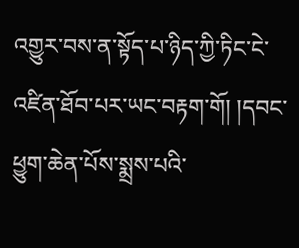འགྱུར་བས་ན་སྟོད་པ་ཉིད་ཀྱི་ཏིང་ངེ་འཛིན་ཐོབ་པར་ཡང་བརྟག་གོ། །དབང་ཕྱུག་ཆེན་པོས་སྨྲས་པའི་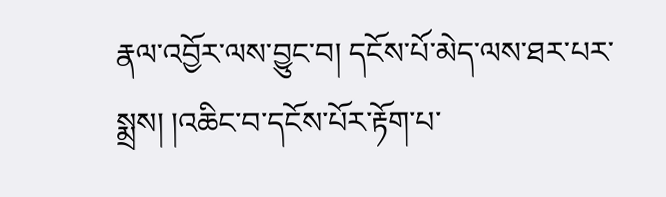རྣལ་འབྱོར་ལས་བྱུང་བ། དངོས་པོ་མེད་ལས་ཐར་པར་སྨྲས། །འཆིང་བ་དངོས་པོར་རྟོག་པ་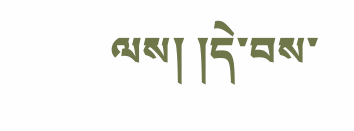ལས། །དེ་བས་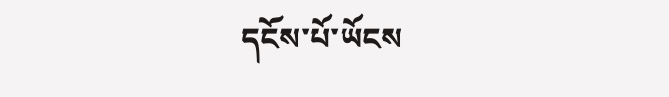དངོས་པོ་ཡོངས